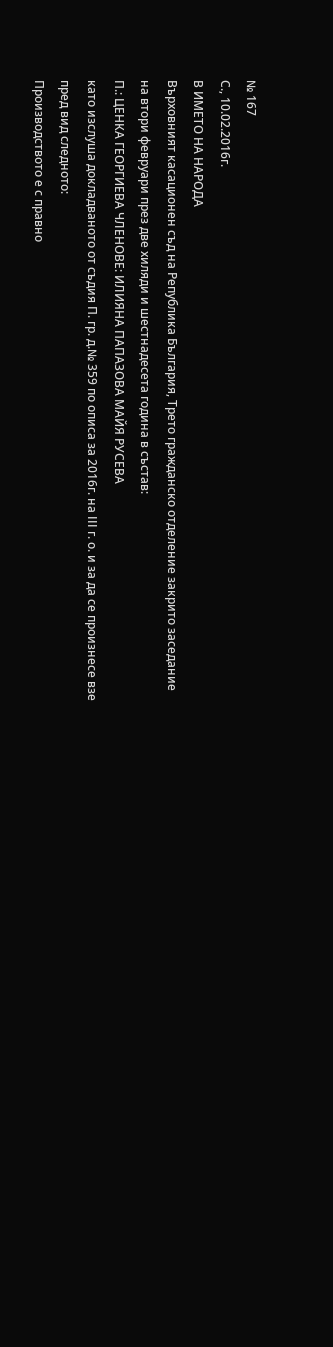№ 167
С., 10.02.2016г.
В ИМЕТО НА НАРОДА
Върховният касационен съд на Република България, Трето гражданско отделение закрито заседание на втори февруари през две хиляди и шестнадесета година в състав:
П.: ЦЕНКА ГЕОРГИЕВА ЧЛЕНОВЕ: ИЛИЯНА ПАПАЗОВА МАЙЯ РУСЕВА
като изслуша докладваното от съдия П. гр. д.№ 359 по описа за 2016г. на ІІІ г. о. и за да се произнесе взе пред вид следното:
Производството е с правно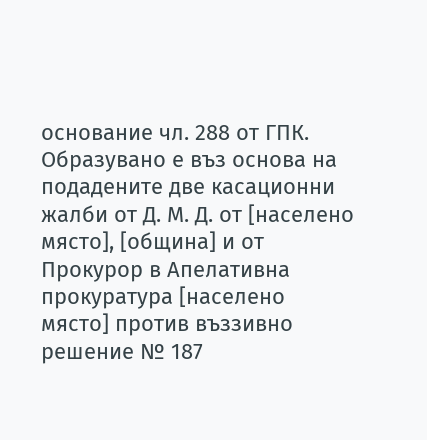основание чл. 288 от ГПК.
Образувано е въз основа на подадените две касационни жалби от Д. М. Д. от [населено място], [община] и от Прокурор в Апелативна прокуратура [населено място] против въззивно решение № 187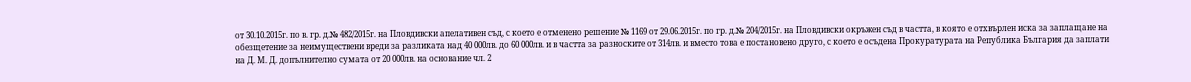от 30.10.2015г. по в. гр. д.№ 482/2015г. на Пловдивски апелативен съд, с което е отменено решение № 1169 от 29.06.2015г. по гр. д.№ 204/2015г. на Пловдивски окръжен съд в частта, в която е отхвърлен иска за заплащане на обезщетение за неимуществени вреди за разликата над 40 000лв. до 60 000лв. и в частта за разноските от 314лв. и вместо това е постановено друго, с което е осъдена Прокуратурата на Република България да заплати на Д. М. Д. допълнително сумата от 20 000лв. на основание чл. 2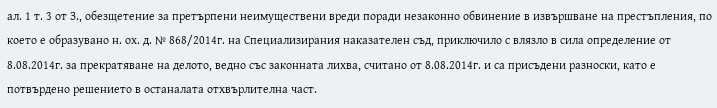ал. 1 т. 3 от З., обезщетение за претърпени неимуществени вреди поради незаконно обвинение в извършване на престъпления, по което е образувано н. ох. д. № 868/2014г. на Специализирания наказателен съд, приключило с влязло в сила определение от 8.08.2014г. за прекратяване на делото, ведно със законната лихва, считано от 8.08.2014г. и са присъдени разноски, като е потвърдено решението в останалата отхвърлителна част.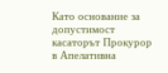Като основание за допустимост касаторът Прокурор в Апелативна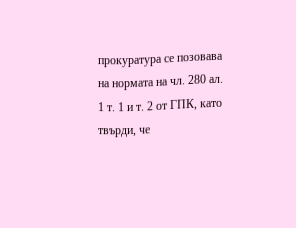прокуратура се позовава на нормата на чл. 280 ал. 1 т. 1 и т. 2 от ГПК, като твърди, че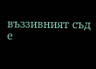въззивният съд е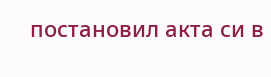постановил акта си в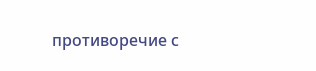противоречие с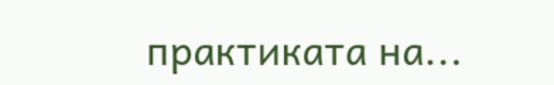практиката на...